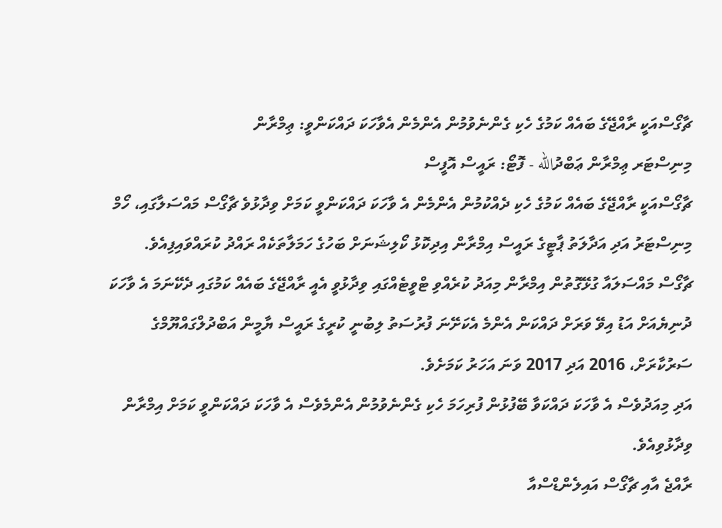ޗާގޯސްއަކީ ރާއްޖޭގެ ބައެއް ކަމުގެ ހެކި ގެންނެވުމުން އެންމެން އެވާހަކަ ދައްކަންވީ: ޢިމްރާން
މިނިސްޓަރ ޢިމްރާން ޢަބްދުالله - ފޮޓޯ: ރައީސް އޮފީސް
ޗާގޯސްއަކީ ރާއްޖޭގެ ބައެއް ކަމުގެ ހެކި ދެއްކުމުން އެންމެން އެ ވާހަކަ ދައްކަންވީ ކަމަށް ވިދާޅުވެ ޗާގޯސް މައްސަލާގައި، ހޯމް މިނިސްޓަރު އަދި އަދާލަތު ޕާޓީގެ ރައީސް އިމްރާން އިދިކޮޅު ކޯލިޝަނަށް ބަހުގެ ހަމަލާތަކެއް ރައްދު ކުރައްވައިފިއެވެ.
ޗާގޯސް މައްސަލައާ ގުޅޭގޮތުން އިމްރާން މިއަދު ކުރެއްވި ޓްވީޓެއްގައި ވިދާޅުވީ އެއީ ރާއްޖޭގެ ބައެއް ކަމުގައި ދެކޭނަމަ އެ ވާހަކަ ދުނިޔެއަށް އަޑު އިވޭ ވަރަށް ދައްކަން އެންމެ އެކަށޭނަ ފުރުސަތު ލިބުނީ ކުރީގެ ރައީސް ޔާމީން އަބްދުލްގައްޔޫމްގެ ސަރުކާރަށް، 2016 އަދި 2017 ވަނަ އަހަރު ކަމަށެވެ.
އަދި މިއަދުވެސް އެ ވާހަކަ ދައްކަވާ ބޭފުޅުން ފުރިހަމަ ހެކި ގެންނެވުމުން އެންމެވެސް އެ ވާހަކަ ދައްކަންވީ ކަމަށް އިމްރާން ވިދާޅުވިއެވެ.
ރާއްޖެ އާއި ޗާގޯސް އައިލެންޑްސްއާ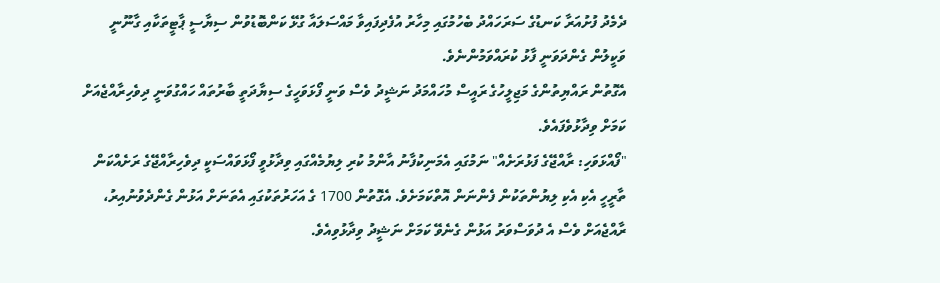ދެމެދު ފުށުއަރާ ކަނޑުގެ ސަރަހައްދު ބެހުމުގައި މިހާރު އުފެދިފައިވާ މައްސަލައާ ގުޅޭ ކަންބޮޑުވުން ސިޔާސީ ޕާޓީތަކާއި ގާނޫނީ ވަކީލުން ގެންދަވަނީ ފާޅު ކުރައްވަމުންނެވެ.
އެގޮތުން ރައްޔިތުންގެ މަޖިލީހުގެ ރައީސް މުހައްމަދު ނަޝީދު ވެސް ވަނީ ފޯޅަވަހީގެ ސިޔާދަތީ ބާރުތައް ހައްގުވަނީ ދިވެހިރާއްޖެއަށް ކަމަށް ވިދާޅުވެފައެވެ.
"ފޯއްޅަވަހި: ރާއްޖޭގެ ފަޅުރަށެއް" ނަމުގައި އެމަނިކުފާނު އާންމު ކުރި ލިޔުމެއްގައި ވިދާޅުވީ ފޯޅަވައްސަކީ ދިވެހިރާއްޖޭގެ ރަށެއްކަން ތާރީހީ އެކި އެކި ލިޔުންތަކުން ފެންނަން އޮތްކަމަށެވެ. އެގޮތުން 1700 ގެ އަހަރުތަކުގައި އެތަނަށް އަޅުން ގެންދެވުނުއިރު، ރާއްޖެއަށް ވެސް އެ ދުވަސްވަރު އަޅުން ގެނެވޭ ކަމަށް ނަޝީދު ވިދާޅުވިއެވެ.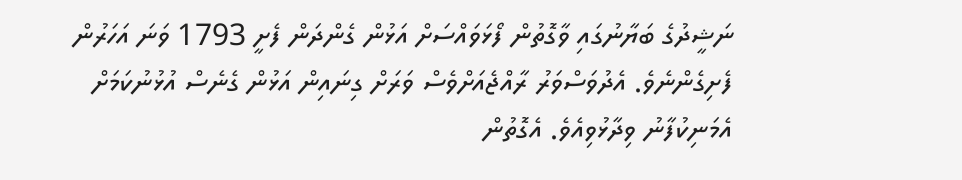ނަޝީދުގެ ބަޔާނުގައި ވާގޮތުން ފޯޅަވައްސަށް އަޅުން ގެންދަން ފެށީ 1793 ވަނަ އަހަރުން ފެށިގެންނެވެ. އެދުވަސްވަރު ރާއްޖެއަށްވެސް ވަރަށް ގިނައިން އަޅުން ގެނެސް އުޅުނުކަމަށް އެމަނިކުފާނު ވިދާޅުވިއެވެ. އެގޮތުން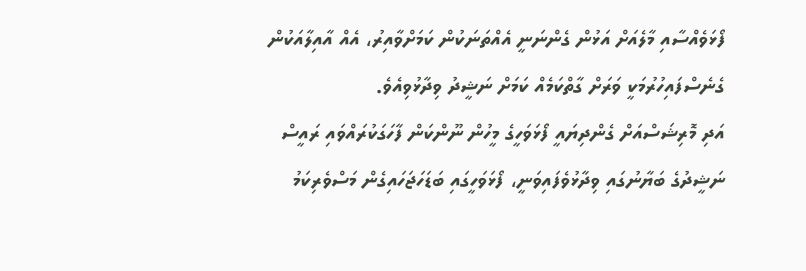ފޯޅަވެއްސާއި މާލެއަށް އަޅުން ގެންނަނީ އެއްތަނަކުން ކަމަށްވާއިރު، އެއް އާއިލާއަކުން ގެނެސްފައިހުރުމަކީ ވަރަށް ގާތްކަމެއް ކަމަށް ނަޝީދު ވިދާޅުވިއެވެ.
އަދި މޮރިޝަސްއަށް ގެންދިޔައީ ފޯޅަވަހީގެ މީހުން ނޫންކަން ފާހަގަކުރައްވައި ރައީސް ނަޝީދުގެ ބަޔާނުގައި ވިދާޅުވެފައިވަނީ، ފޯޅަވަހީގައި ބަޑަހަޖަހައިގެން މަސްވެރިކަމު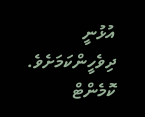އުޅުނީ ދިވެހީންކަމަށެވެ.
ކޮމެންޓް